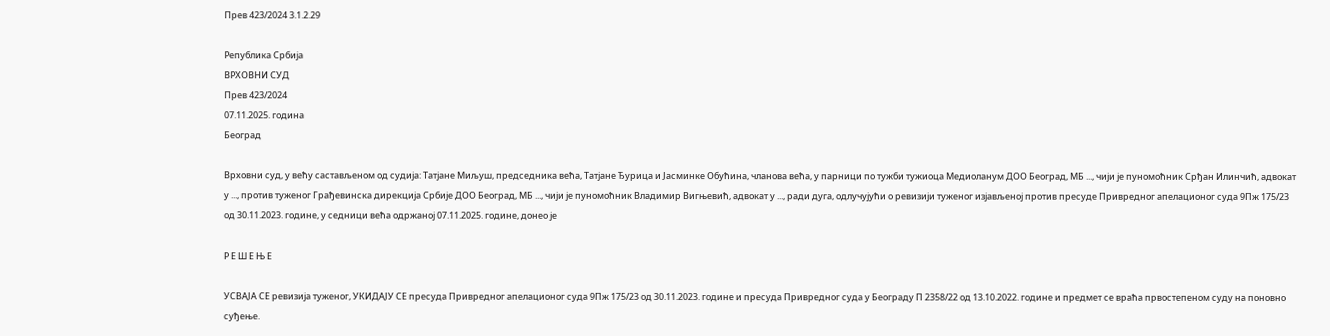Прев 423/2024 3.1.2.29

Република Србија
ВРХОВНИ СУД
Прев 423/2024
07.11.2025. година
Београд

Врховни суд, у већу састављеном од судија: Татјане Миљуш, председника већа, Татјане Ђурица и Јасминке Обућина, чланова већа, у парници по тужби тужиоца Медиоланум ДОО Београд, МБ ..., чији је пуномоћник Срђан Илинчић, адвокат у ..., против туженог Грађевинска дирекција Србије ДОО Београд, МБ ..., чији је пуномоћник Владимир Вигњевић, адвокат у ..., ради дуга, одлучујући о ревизији туженог изјављеној против пресуде Привредног апелационог суда 9Пж 175/23 од 30.11.2023. године, у седници већа одржаној 07.11.2025. године, донео је

Р Е Ш Е Њ Е

УСВАЈА СЕ ревизија туженог, УКИДАЈУ СЕ пресуда Привредног апелационог суда 9Пж 175/23 од 30.11.2023. године и пресуда Привредног суда у Београду П 2358/22 од 13.10.2022. године и предмет се враћа првостепеном суду на поновно суђење.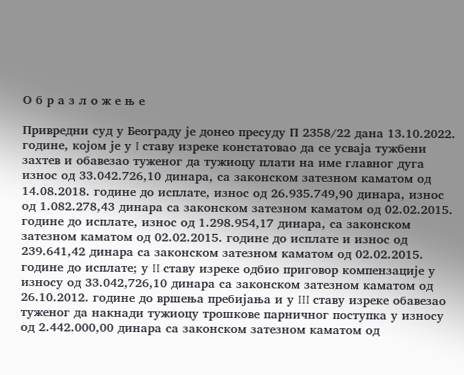О б р а з л о ж е њ е

Привредни суд у Београду је донео пресуду П 2358/22 дана 13.10.2022. године, којом је у I ставу изреке констатовао да се усваја тужбени захтев и обавезао туженог да тужиоцу плати на име главног дуга износ од 33.042.726,10 динара, са законском затезном каматом од 14.08.2018. године до исплате, износ од 26.935.749,90 динара, износ од 1.082.278,43 динара са законском затезном каматом од 02.02.2015. године до исплате, износ од 1.298.954,17 динара, са законском затезном каматом од 02.02.2015. године до исплате и износ од 239.641,42 динара са законском затезном каматом од 02.02.2015. године до исплате; у II ставу изреке одбио приговор компензације у износу од 33.042,726,10 динара са законском затезном каматом од 26.10.2012. године до вршења пребијања и у III ставу изреке обавезао туженог да накнади тужиоцу трошкове парничног поступка у износу од 2.442.000,00 динара са законском затезном каматом од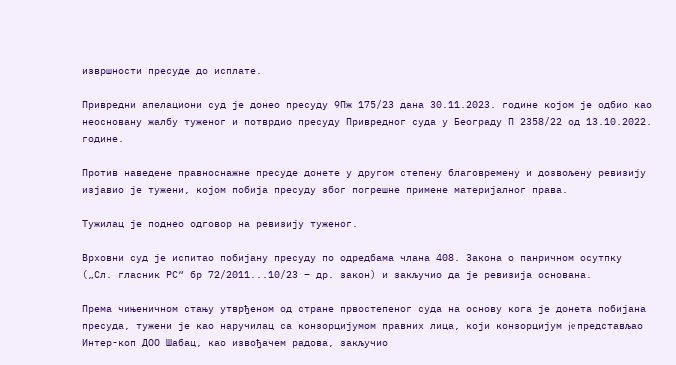извршности пресуде до исплате.

Привредни апелациони суд је донео пресуду 9Пж 175/23 дана 30.11.2023. године којом је одбио као неосновану жалбу туженог и потврдио пресуду Привредног суда у Београду П 2358/22 од 13.10.2022. године.

Против наведене правноснажне пресуде донете у другом степену благовремену и дозвољену ревизију изјавио је тужени, којом побија пресуду због погрешне примене материјалног права.

Тужилац је поднео одговор на ревизију туженог.

Врховни суд је испитао побијану пресуду по одредбама члана 408. Закона о панричном осутпку („Сл. гласник РС“ бр 72/2011...10/23 – др. закон) и закључио да је ревизија основана.

Према чињеничном стању утврђеном од стране првостепеног суда на основу кога је донета побијана пресуда, тужени је као наручилац са конзорцијумом правних лица, који конзорцијум je представљаo Интер-коп ДОО Шабац, као извођачeм радова, закључио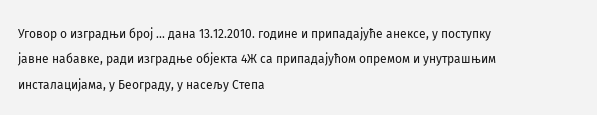Уговор о изградњи број ... дана 13.12.2010. године и припадајуће анексе, у поступку јавне набавке, ради изградње објекта 4Ж са припадајућом опремом и унутрашњим инсталацијама, у Београду, у насељу Степа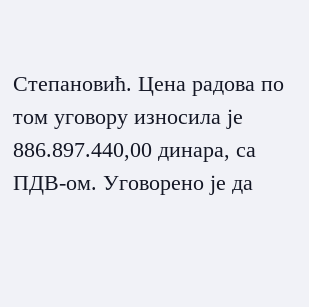Степановић. Цена радова по том уговору износила је 886.897.440,00 динара, са ПДВ-ом. Уговорено је да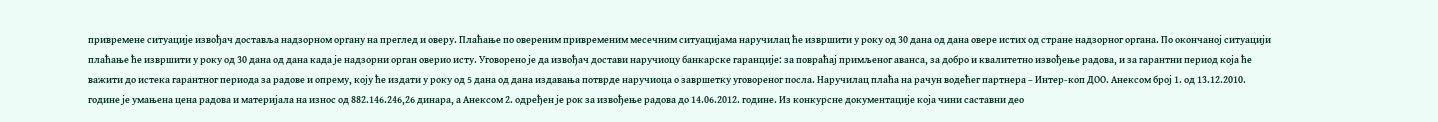привремене ситуације извођач доставља надзорном органу на преглед и оверу. Плаћање по овереним привременим месечним ситуацијама наручилац ће извршити у року од 30 дана од дана овере истих од стране надзорног органа. По окончаној ситуацији плаћање ће извршити у року од 30 дана од дана када је надзорни орган оверио исту. Уговорено је да извођач достави наручиоцу банкарске гаранције: за повраћај примљеног аванса, за добро и квалитетно извођење радова, и за гарантни период која ће важити до истека гарантног периода за радове и опрему, коју ће издати у року од 5 дана од дана издавања потврде наручиоца о завршетку уговореног посла. Наручилац плаћа на рачун водећег партнера – Интер-коп ДОО. Анексом број 1. од 13.12.2010. године је умањена цена радова и материјала на износ од 882.146.246,26 динара, а Анексом 2. одређен је рок за извођење радова до 14.06.2012. године. Из конкурсне документације која чини саставни део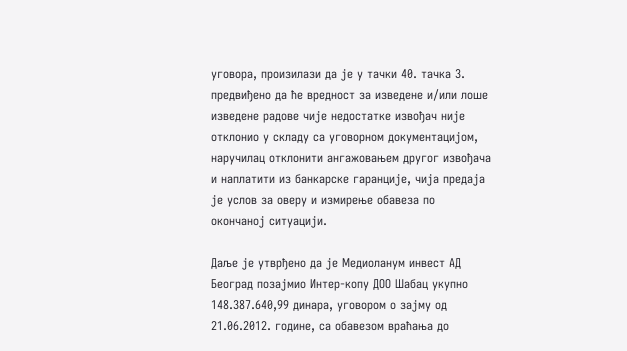уговора, произилази да је у тачки 40. тачка 3. предвиђено да ће вредност за изведене и/или лоше изведене радове чије недостатке извођач није отклонио у складу са уговорном документацијом, наручилац отклонити ангажовањем другог извођача и наплатити из банкарске гаранције, чија предаја је услов за оверу и измирење обавеза по окончаној ситуацији.

Даље је утврђено да је Медиоланум инвест АД Београд позајмио Интер-копу ДОО Шабац укупно 148.387.640,99 динара, уговором о зајму од 21.06.2012. године, са обавезом враћања до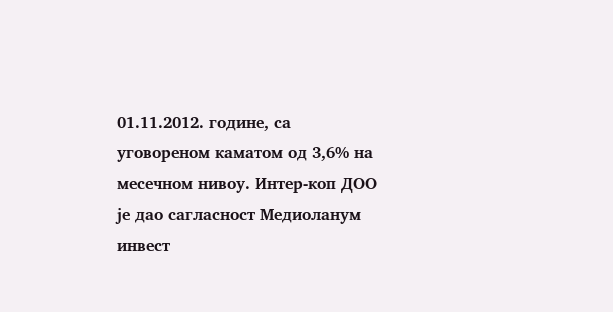01.11.2012. године, са уговореном каматом од 3,6% на месечном нивоу. Интер-коп ДОО је дао сагласност Медиоланум инвест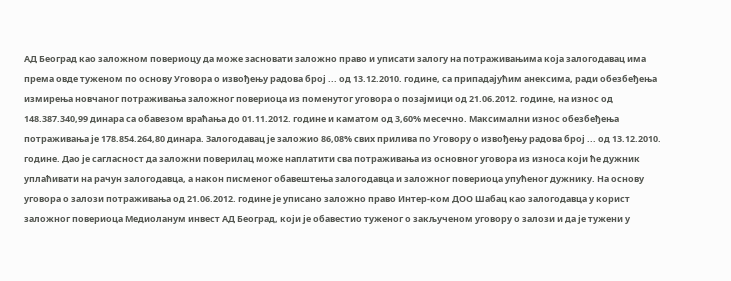АД Београд као заложном повериоцу да може засновати заложно право и уписати залогу на потраживањима која залогодавац има према овде туженом по основу Уговора о извођењу радова број ... од 13.12.2010. године, са припадајућим анексима, ради обезбеђења измирења новчаног потраживања заложног повериоца из поменутог уговора о позајмици од 21.06.2012. године, на износ од 148.387.340,99 динара са обавезом враћања до 01.11.2012. године и каматом од 3,60% месечно. Максимални износ обезбеђења потраживања је 178.854.264,80 динара. Залогодавац је заложио 86,08% свих прилива по Уговору о извођењу радова број ... од 13.12.2010. године. Дао је сагласност да заложни поверилац може наплатити сва потраживања из основног уговора из износа који ће дужник уплаћивати на рачун залогодавца, а након писменог обавештења залогодавца и заложног повериоца упућеног дужнику. На основу уговора о залози потраживања од 21.06.2012. године је уписано заложно право Интер-ком ДОО Шабац као залогодавца у корист заложног повериоца Медиоланум инвест АД Београд, који је обавестио туженог о закљученом уговору о залози и да је тужени у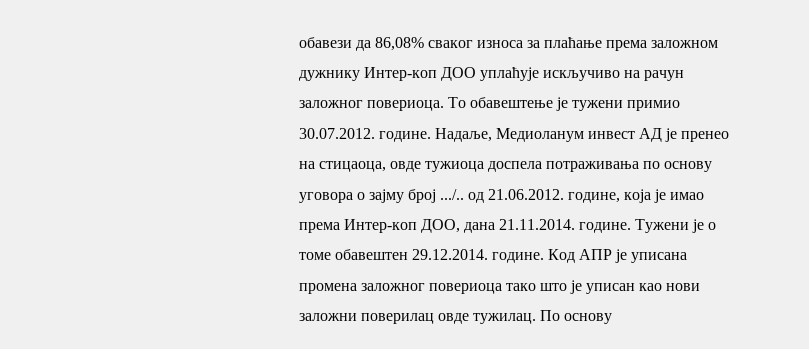обавези да 86,08% сваког износа за плаћање према заложном дужнику Интер-коп ДОО уплаћује искључиво на рачун заложног повериоца. То обавештење је тужени примио 30.07.2012. године. Надаље, Медиоланум инвест АД је пренео на стицаоца, овде тужиоца доспела потраживања по основу уговора о зајму број .../.. од 21.06.2012. године, која је имао према Интер-коп ДОО, дана 21.11.2014. године. Тужени је о томе обавештен 29.12.2014. године. Код АПР је уписана промена заложног повериоца тако што је уписан као нови заложни поверилац овде тужилац. По основу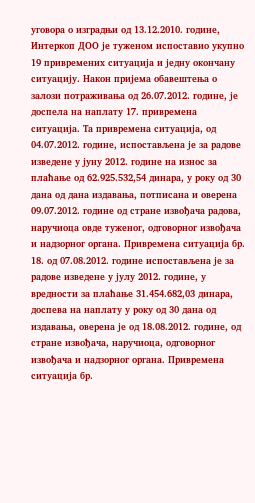уговора о изградњи од 13.12.2010. године, Интеркоп ДОО је туженом испоставио укупно 19 привремених ситуација и једну окончану ситуацију. Након пријема обавештења о залози потраживања од 26.07.2012. године, је доспела на наплату 17. привремена ситуација. Та привремена ситуација, од 04.07.2012. године, испостављена је за радове изведене у јуну 2012. године на износ за плаћање од 62.925.532,54 динара, у року од 30 дана од дана издавања, потписана и оверена 09.07.2012. године од стране извођача радова, наручиоца овде туженог, одговорног извођача и надзорног органа. Привремена ситуација бр. 18. од 07.08.2012. године испостављена је за радове изведене у јулу 2012. године, у вредности за плаћање 31.454.682,03 динара, доспева на наплату у року од 30 дана од издавања, оверена је од 18.08.2012. године, од стране извођача, наручиоца, одговорног извођача и надзорног органа. Привремена ситуација бр.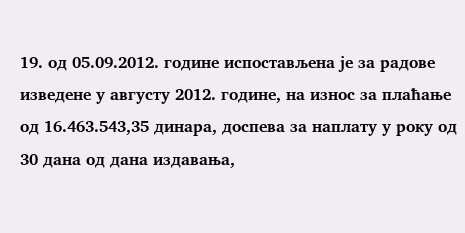19. од 05.09.2012. године испостављена је за радове изведене у августу 2012. године, на износ за плаћање од 16.463.543,35 динара, доспева за наплату у року од 30 дана од дана издавања,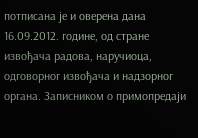потписана је и оверена дана 16.09.2012. године, од стране извођача радова, наручиоца, одговорног извођача и надзорног органа. Записником о примопредаји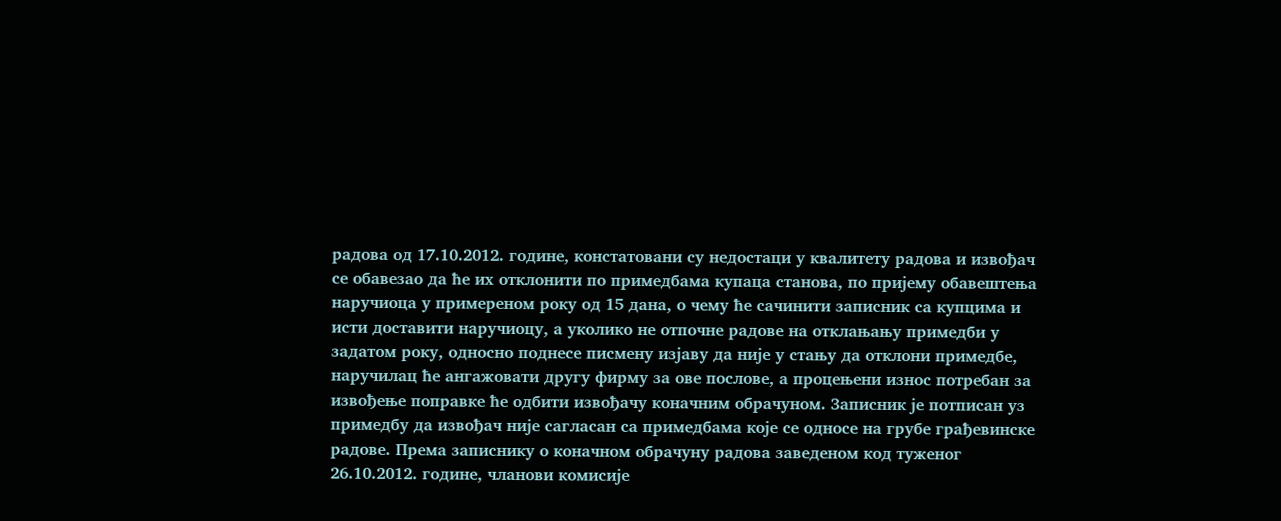радова од 17.10.2012. године, констатовани су недостаци у квалитету радова и извођач се обавезао да ће их отклонити по примедбама купаца станова, по пријему обавештења наручиоца у примереном року од 15 дана, о чему ће сачинити записник са купцима и исти доставити наручиоцу, а уколико не отпочне радове на отклањању примедби у задатом року, односно поднесе писмену изјаву да није у стању да отклони примедбе, наручилац ће ангажовати другу фирму за ове послове, а процењени износ потребан за извођење поправке ће одбити извођачу коначним обрачуном. Записник је потписан уз примедбу да извођач није сагласан са примедбама које се односе на грубе грађевинске радове. Према записнику о коначном обрачуну радова заведеном код туженог 26.10.2012. године, чланови комисије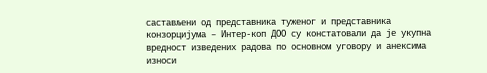састављени од представника туженог и представника конзорцијума – Интер-коп ДОО су констатовали да је укупна вредност изведених радова по основном уговору и анексима износи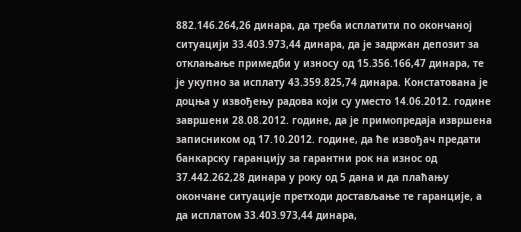882.146.264,26 динара, да треба исплатити по окончаној ситуацији 33.403.973,44 динара, да је задржан депозит за отклањање примедби у износу од 15.356.166,47 динара, те је укупно за исплату 43.359.825,74 динара. Констатована је доцња у извођењу радова који су уместо 14.06.2012. године завршени 28.08.2012. године, да је примопредаја извршена записником од 17.10.2012. године, да ће извођач предати банкарску гаранцију за гарантни рок на износ од 37.442.262,28 динара у року од 5 дана и да плаћању окончане ситуације претходи достављање те гаранције, а да исплатом 33.403.973,44 динара,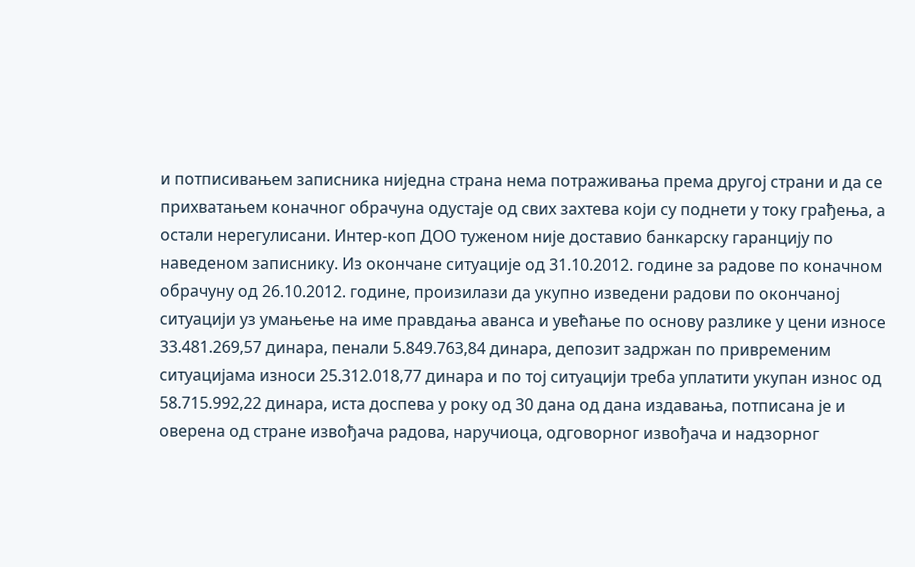и потписивањем записника ниједна страна нема потраживања према другој страни и да се прихватањем коначног обрачуна одустаје од свих захтева који су поднети у току грађења, а остали нерегулисани. Интер-коп ДОО туженом није доставио банкарску гаранцију по наведеном записнику. Из окончане ситуације од 31.10.2012. године за радове по коначном обрачуну од 26.10.2012. године, произилази да укупно изведени радови по окончаној ситуацији уз умањење на име правдања аванса и увећање по основу разлике у цени износе 33.481.269,57 динара, пенали 5.849.763,84 динара, депозит задржан по привременим ситуацијама износи 25.312.018,77 динара и по тој ситуацији треба уплатити укупан износ од 58.715.992,22 динара, иста доспева у року од 30 дана од дана издавања, потписана је и оверена од стране извођача радова, наручиоца, одговорног извођача и надзорног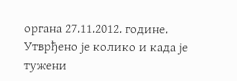органа 27.11.2012. године. Утврђено је колико и када је тужени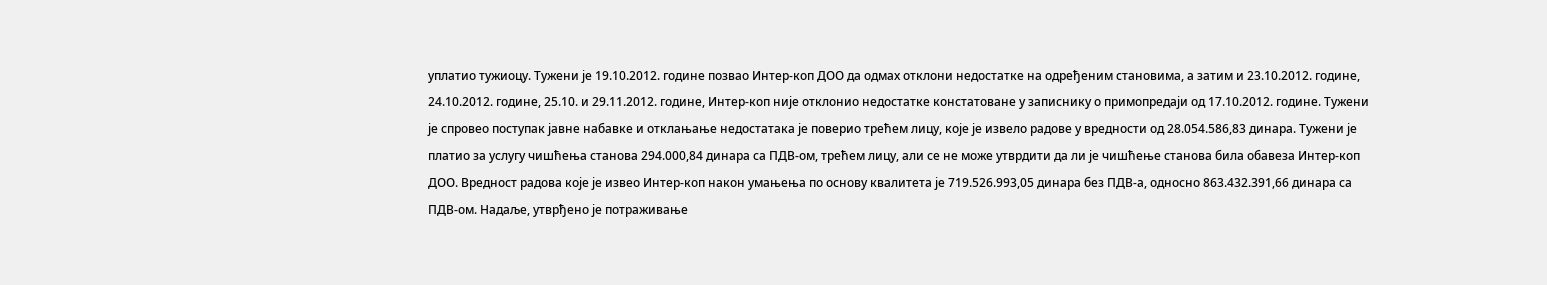уплатио тужиоцу. Тужени је 19.10.2012. године позвао Интер-коп ДОО да одмах отклони недостатке на одређеним становима, а затим и 23.10.2012. године, 24.10.2012. године, 25.10. и 29.11.2012. године, Интер-коп није отклонио недостатке констатоване у записнику о примопредаји од 17.10.2012. године. Тужени је спровео поступак јавне набавке и отклањање недостатака је поверио трећем лицу, које је извело радове у вредности од 28.054.586,83 динара. Тужени је платио за услугу чишћења станова 294.000,84 динара са ПДВ-ом, трећем лицу, али се не може утврдити да ли је чишћење станова била обавеза Интер-коп ДОО. Вредност радова које је извео Интер-коп након умањења по основу квалитета је 719.526.993,05 динара без ПДВ-а, односно 863.432.391,66 динара са ПДВ-ом. Надаље, утврђено је потраживање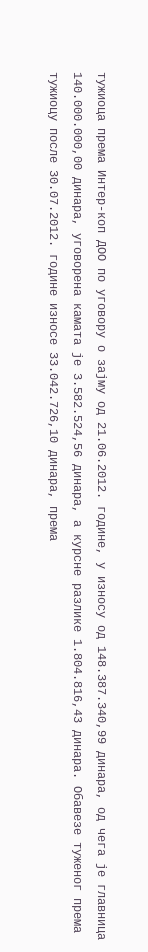тужиоца према Интер-коп ДОО по уговору о зајму од 21.06.2012. године, у износу од 148.387.340,99 динара, од чега је главница 140.000.000,00 динара, уговорена камата је 3.582.524,56 динара, а курсне разлике 1.804.816,43 динара. Обавезе туженог према тужиоцу после 30.07.2012. године износе 33.042.726,10 динара, према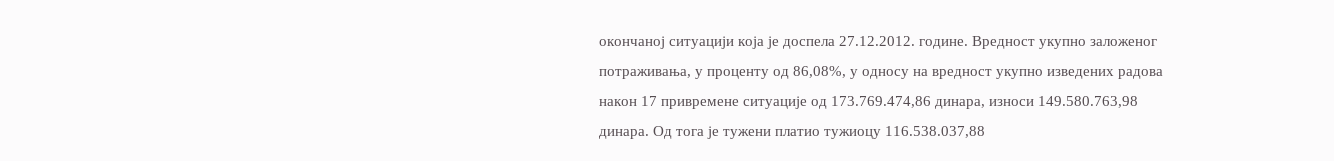окончаној ситуацији која је доспела 27.12.2012. године. Вредност укупно заложеног потраживања, у проценту од 86,08%, у односу на вредност укупно изведених радова након 17 привремене ситуације од 173.769.474,86 динара, износи 149.580.763,98 динара. Од тога је тужени платио тужиоцу 116.538.037,88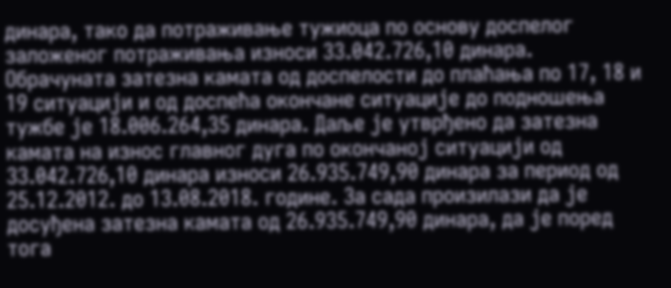динара, тако да потраживање тужиоца по основу доспелог заложеног потраживања износи 33.042.726,10 динара. Обрачуната затезна камата од доспелости до плаћања по 17, 18 и 19 ситуацији и од доспећа окончане ситуације до подношења тужбе је 18.006.264,35 динара. Даље је утврђено да затезна камата на износ главног дуга по окончаној ситуацији од 33.042.726,10 динара износи 26.935.749,90 динара за период од 25.12.2012. до 13.08.2018. године. За сада произилази да је досуђена затезна камата од 26.935.749,90 динара, да је поред тога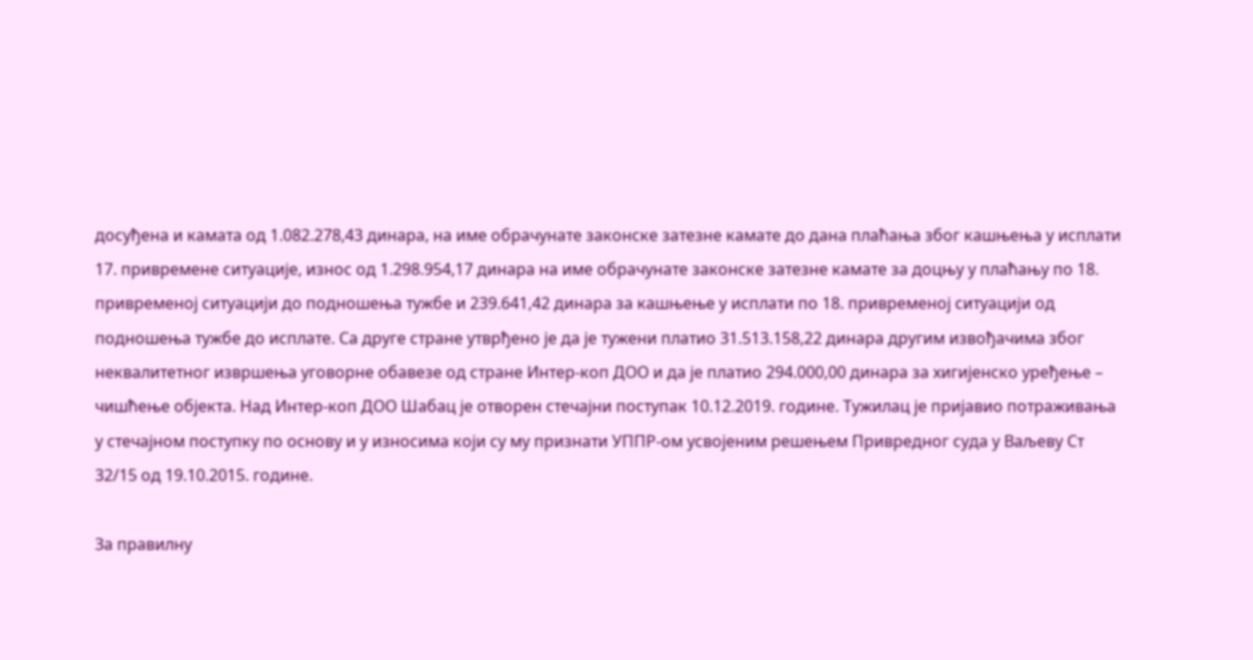досуђена и камата од 1.082.278,43 динара, на име обрачунате законске затезне камате до дана плаћања због кашњења у исплати 17. привремене ситуације, износ од 1.298.954,17 динара на име обрачунате законске затезне камате за доцњу у плаћању по 18. привременој ситуацији до подношења тужбе и 239.641,42 динара за кашњење у исплати по 18. привременој ситуацији од подношења тужбе до исплате. Са друге стране утврђено је да је тужени платио 31.513.158,22 динара другим извођачима због неквалитетног извршења уговорне обавезе од стране Интер-коп ДОО и да је платио 294.000,00 динара за хигијенско уређење – чишћење објекта. Над Интер-коп ДОО Шабац је отворен стечајни поступак 10.12.2019. године. Тужилац је пријавио потраживања у стечајном поступку по основу и у износима који су му признати УППР-ом усвојеним решењем Привредног суда у Ваљеву Ст 32/15 од 19.10.2015. године.

За правилну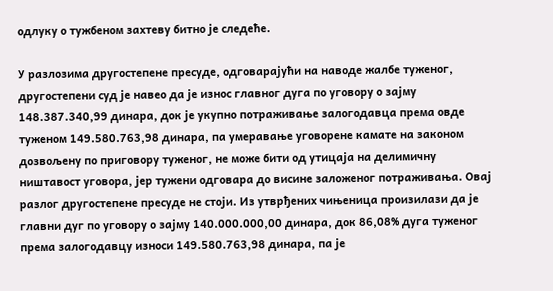одлуку о тужбеном захтеву битно је следеће.

У разлозима другостепене пресуде, одговарајући на наводе жалбе туженог, другостепени суд је навео да је износ главног дуга по уговору о зајму 148.387.340,99 динара, док је укупно потраживање залогодавца према овде туженом 149.580.763,98 динара, па умеравање уговорене камате на законом дозвољену по приговору туженог, не може бити од утицаја на делимичну ништавост уговора, јер тужени одговара до висине заложеног потраживања. Овај разлог другостепене пресуде не стоји. Из утврђених чињеница произилази да је главни дуг по уговору о зајму 140.000.000,00 динара, док 86,08% дуга туженог према залогодавцу износи 149.580.763,98 динара, па је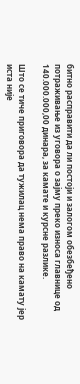битно расправити да ли постоји и залогом обезбеђено потраживање из уговора о зајму преко износа главнице од 140.000.000,00 динара, за камате и курсне разлике.

Што се тиче приговора да тужилац нема право на камату јер иста није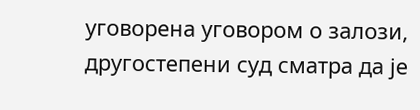уговорена уговором о залози, другостепени суд сматра да је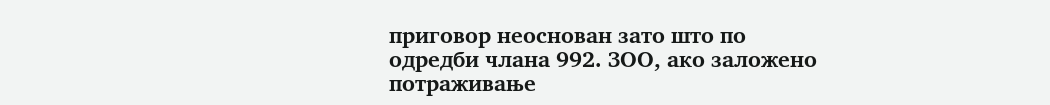приговор неоснован зато што по одредби члана 992. ЗОО, ако заложено потраживање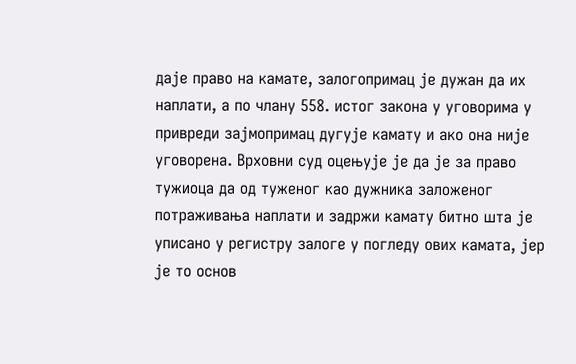даје право на камате, залогопримац је дужан да их наплати, а по члану 558. истог закона у уговорима у привреди зајмопримац дугује камату и ако она није уговорена. Врховни суд оцењује је да је за право тужиоца да од туженог као дужника заложеног потраживања наплати и задржи камату битно шта је уписано у регистру залоге у погледу ових камата, јер је то основ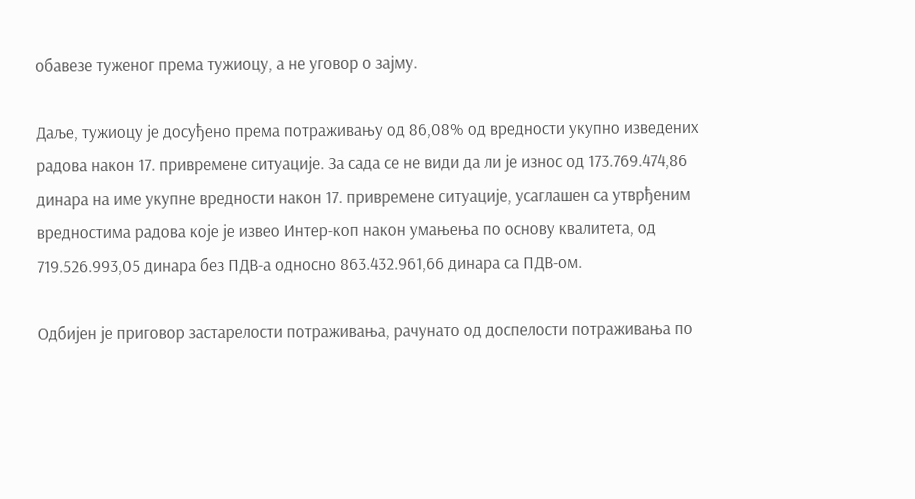обавезе туженог према тужиоцу, а не уговор о зајму.

Даље, тужиоцу је досуђено према потраживању од 86,08% од вредности укупно изведених радова након 17. привремене ситуације. За сада се не види да ли је износ од 173.769.474,86 динара на име укупне вредности након 17. привремене ситуације, усаглашен са утврђеним вредностима радова које је извео Интер-коп након умањења по основу квалитета, од 719.526.993,05 динара без ПДВ-а односно 863.432.961,66 динара са ПДВ-ом.

Одбијен је приговор застарелости потраживања, рачунато од доспелости потраживања по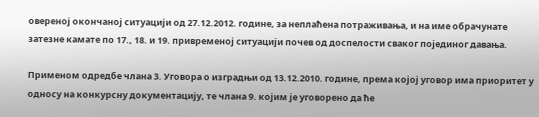овереној окончаној ситуацији од 27.12.2012. године, за неплаћена потраживања, и на име обрачунате затезне камате по 17., 18. и 19. привременој ситуацији почев од доспелости сваког појединог давања.

Применом одредбе члана 3. Уговора о изградњи од 13.12.2010. године, према којој уговор има приоритет у односу на конкурсну документацију, те члана 9. којим је уговорено да ће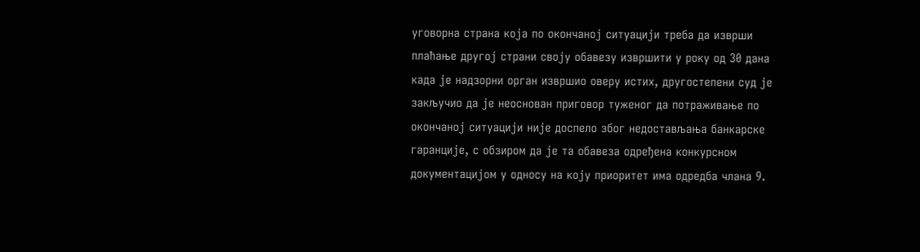уговорна страна која по окончаној ситуацији треба да изврши плаћање другој страни своју обавезу извршити у року од 30 дана када је надзорни орган извршио оверу истих, другостепени суд је закључио да је неоснован приговор туженог да потраживање по окончаној ситуацији није доспело због недостављања банкарске гаранције, с обзиром да је та обавеза одређена конкурсном документацијом у односу на коју приоритет има одредба члана 9.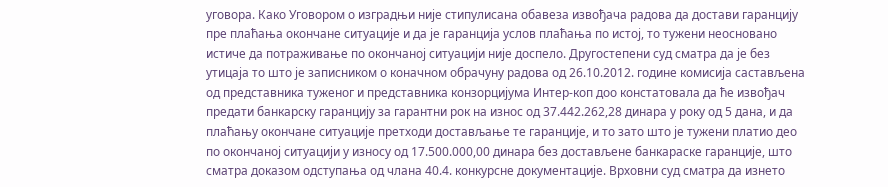уговора. Како Уговором о изградњи није стипулисана обавеза извођача радова да достави гаранцију пре плаћања окончане ситуације и да је гаранција услов плаћања по истој, то тужени неосновано истиче да потраживање по окончаној ситуацији није доспело. Другостепени суд сматра да је без утицаја то што је записником о коначном обрачуну радова од 26.10.2012. године комисија састављена од представника туженог и представника конзорцијума Интер-коп доо констатовала да ће извођач предати банкарску гаранцију за гарантни рок на износ од 37.442.262,28 динара у року од 5 дана, и да плаћању окончане ситуације претходи достављање те гаранције, и то зато што је тужени платио део по окончаној ситуацији у износу од 17.500.000,00 динара без достављене банкараске гаранције, што сматра доказом одступања од члана 40.4. конкурсне документације. Врховни суд сматра да изнето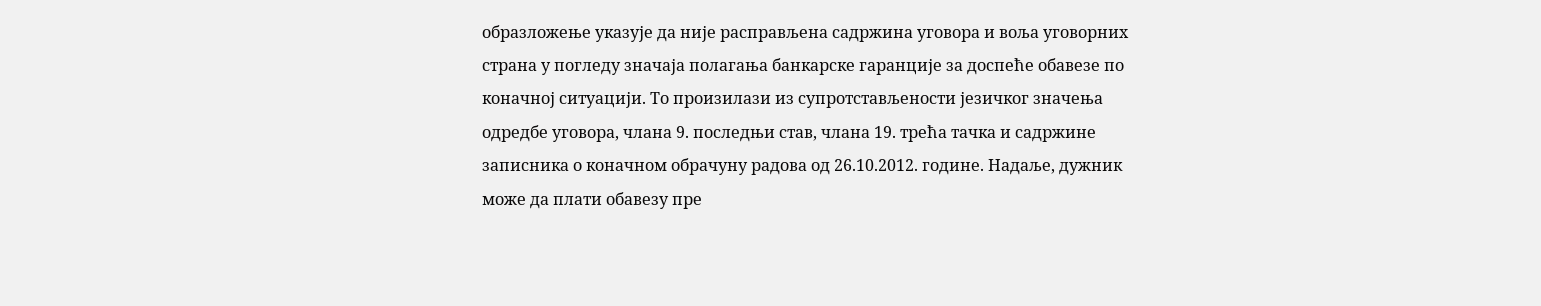образложење указује да није расправљена садржина уговора и воља уговорних страна у погледу значаја полагања банкарске гаранције за доспеће обавезе по коначној ситуацији. То произилази из супротстављености језичког значења одредбе уговора, члана 9. последњи став, члана 19. трећа тачка и садржине записника о коначном обрачуну радова од 26.10.2012. године. Надаље, дужник може да плати обавезу пре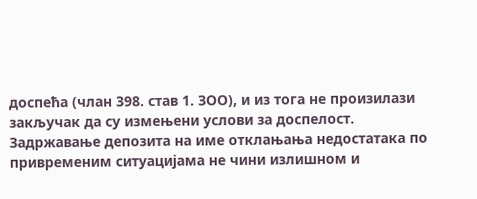доспећа (члан 398. став 1. ЗОО), и из тога не произилази закључак да су измењени услови за доспелост. Задржавање депозита на име отклањања недостатака по привременим ситуацијама не чини излишном и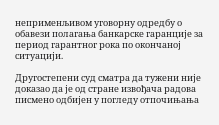неприменљивом уговорну одредбу о обавези полагања банкарске гаранције за период гарантног рока по окончаној ситуацији.

Другостепени суд сматра да тужени није доказао да је од стране извођача радова писмено одбијен у погледу отпочињања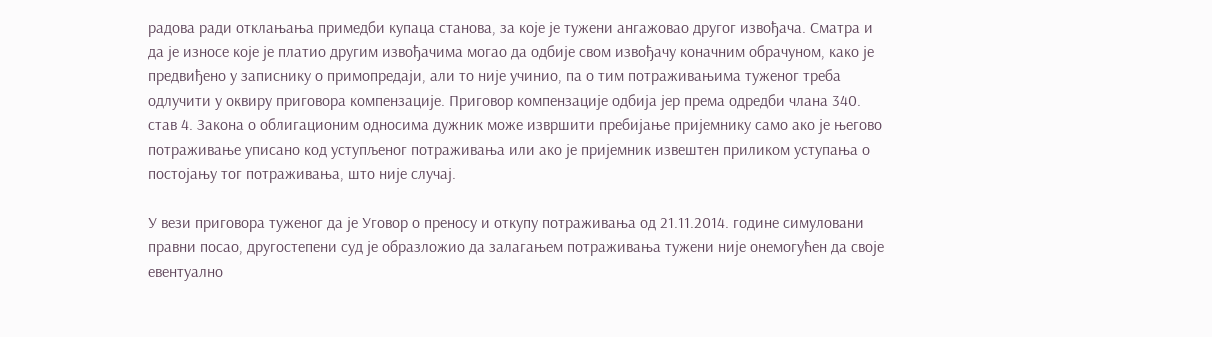радова ради отклањања примедби купаца станова, за које је тужени ангажовао другог извођача. Сматра и да је износе које је платио другим извођачима могао да одбије свом извођачу коначним обрачуном, како је предвиђено у записнику о примопредаји, али то није учинио, па о тим потраживањима туженог треба одлучити у оквиру приговора компензације. Приговор компензације одбија јер према одредби члана 340. став 4. Закона о облигационим односима дужник може извршити пребијање пријемнику само ако је његово потраживање уписано код уступљеног потраживања или ако је пријемник извештен приликом уступања о постојању тог потраживања, што није случај.

У вези приговора туженог да је Уговор о преносу и откупу потраживања од 21.11.2014. године симуловани правни посао, другостепени суд је образложио да залагањем потраживања тужени није онемогућен да своје евентуално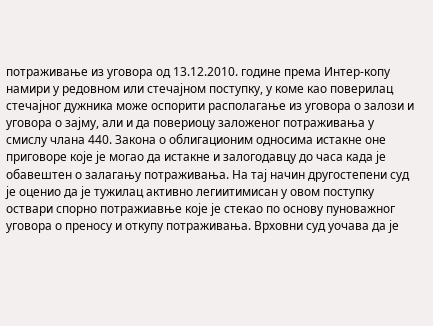потраживање из уговора од 13.12.2010. године према Интер-копу намири у редовном или стечајном поступку, у коме као поверилац стечајног дужника може оспорити располагање из уговора о залози и уговора о зајму, али и да повериоцу заложеног потраживања у смислу члана 440. Закона о облигационим односима истакне оне приговоре које је могао да истакне и залогодавцу до часа када је обавештен о залагању потраживања. На тај начин другостепени суд је оценио да је тужилац активно легиитимисан у овом поступку оствари спорно потражиавње које је стекао по основу пуноважног уговора о преносу и откупу потраживања. Врховни суд уочава да је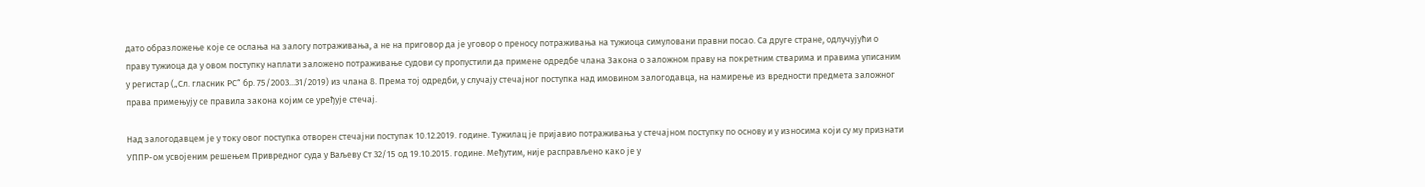дато образложење које се ослања на залогу потраживања, а не на приговор да је уговор о преносу потраживања на тужиоца симуловани правни посао. Са друге стране, одлучујући о праву тужиоца да у овом поступку наплати заложено потраживање судови су пропустили да примене одредбе члана Закона о заложном праву на покретним стварима и правима уписаним у регистар („Сл. гласник РС“ бр. 75/2003...31/2019) из члана 8. Према тој одредби, у случају стечајног поступка над имовином залогодавца, на намирење из вредности предмета заложног права примењују се правила закона којим се уређује стечај.

Над залогодавцем је у току овог поступка отворен стечајни поступак 10.12.2019. године. Тужилац је пријавио потраживања у стечајном поступку по основу и у износима који су му признати УППР-ом усвојеним решењем Привредног суда у Ваљеву Ст 32/15 од 19.10.2015. године. Међутим, није расправљено како је у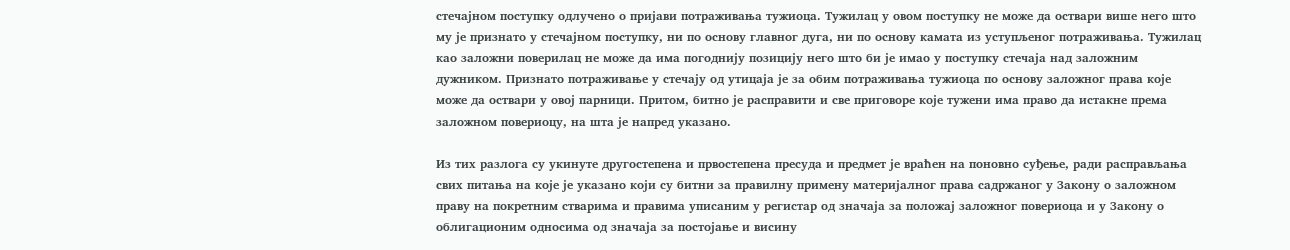стечајном поступку одлучено о пријави потраживања тужиоца. Тужилац у овом поступку не може да оствари више него што му је признато у стечајном поступку, ни по основу главног дуга, ни по основу камата из уступљеног потраживања. Тужилац као заложни поверилац не може да има погоднију позицију него што би је имао у поступку стечаја над заложним дужником. Признато потраживање у стечају од утицаја је за обим потраживања тужиоца по основу заложног права које може да оствари у овој парници. Притом, битно је расправити и све приговоре које тужени има право да истакне према заложном повериоцу, на шта је напред указано.

Из тих разлога су укинуте другостепена и првостепена пресуда и предмет је враћен на поновно суђење, ради расправљања свих питања на које је указано који су битни за правилну примену материјалног права садржаног у Закону о заложном праву на покретним стварима и правима уписаним у регистар од значаја за положај заложног повериоца и у Закону о облигационим односима од значаја за постојање и висину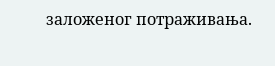заложеног потраживања.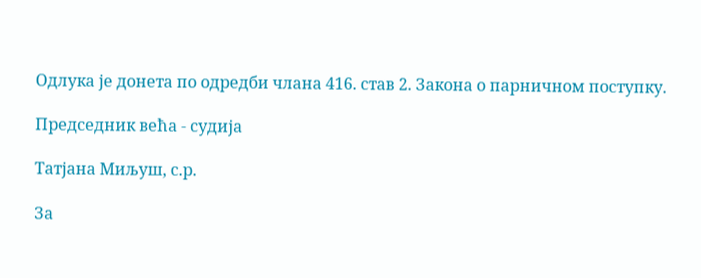Одлука је донета по одредби члана 416. став 2. Закона о парничном поступку.

Председник већа - судија

Татјана Миљуш, с.р.

За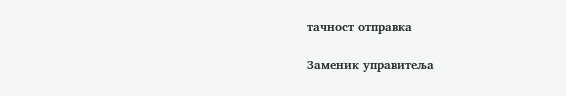тачност отправка

Заменик управитеља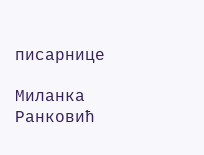писарнице

Миланка Ранковић